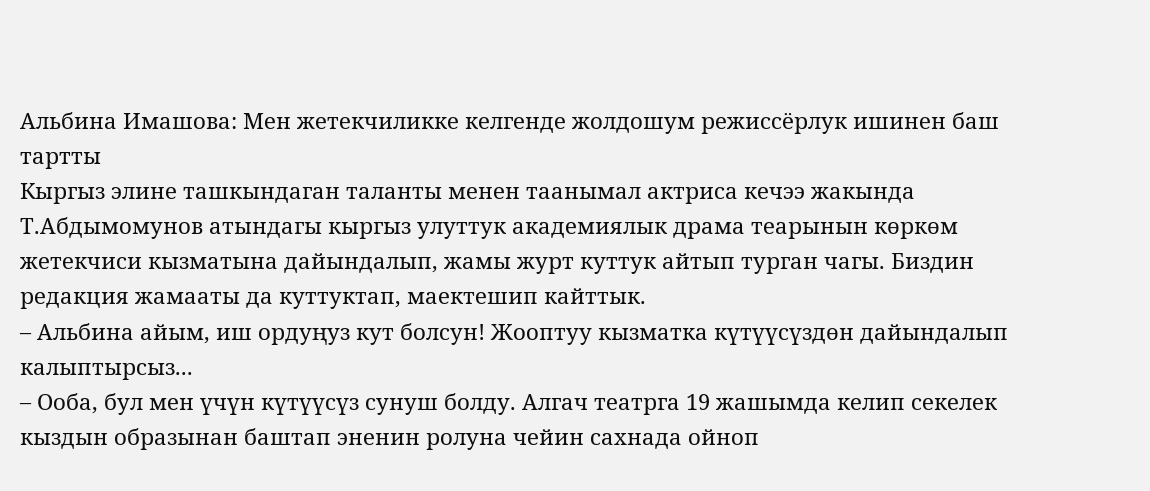Альбина Имашова: Мен жетекчиликке келгенде жолдошум режиссёрлук ишинен баш тартты
Кыргыз элине ташкындаган таланты менен таанымал актриса кечээ жакында Т.Абдымомунов атындагы кыргыз улуттук академиялык драма теарынын көркөм жетекчиси кызматына дайындалып, жамы журт куттук айтып турган чагы. Биздин редакция жамааты да куттуктап, маектешип кайттык.
– Альбина айым, иш ордуңуз кут болсун! Жооптуу кызматка күтүүсүздөн дайындалып калыптырсыз...
– Ооба, бул мен үчүн күтүүсүз сунуш болду. Алгач театрга 19 жашымда келип секелек кыздын образынан баштап эненин ролуна чейин сахнада ойноп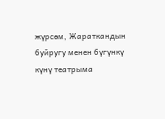жүрсөм, Жараткандын буйругу менен бүгүнкү күнү театрыма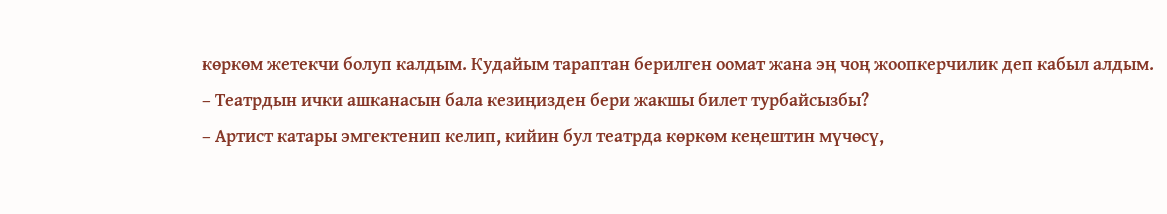көркөм жетекчи болуп калдым. Кудайым тараптан берилген оомат жана эң чоң жоопкерчилик деп кабыл алдым.
– Театрдын ички ашканасын бала кезиңизден бери жакшы билет турбайсызбы?
– Артист катары эмгектенип келип, кийин бул театрда көркөм кеңештин мүчөсү,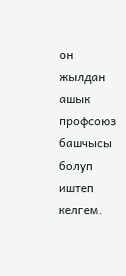он жылдан ашык профсоюз башчысы болуп иштеп келгем.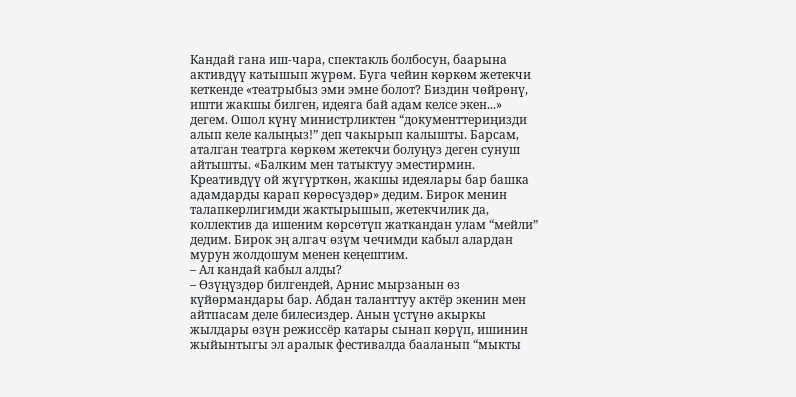Кандай гана иш-чара, спектакль болбосун, баарына активдүү катышып жүрөм. Буга чейин көркөм жетекчи кеткенде «театрыбыз эми эмне болот? Биздин чөйрөнү, ишти жакшы билген, идеяга бай адам келсе экен...» дегем. Ошол күнү министрликтен “документтериңизди алып келе калыңыз!” деп чакырып калышты. Барсам, аталган театрга көркөм жетекчи болуңуз деген сунуш айтышты. «Балким мен татыктуу эместирмин. Креативдүү ой жүгүрткөн, жакшы идеялары бар башка адамдарды карап көрөсүздөр» дедим. Бирок менин талапкерлигимди жактырышып, жетекчилик да, коллектив да ишеним көрсөтүп жаткандан улам “мейли” дедим. Бирок эң алгач өзүм чечимди кабыл алардан мурун жолдошум менен кеңештим.
– Ал кандай кабыл алды?
– Өзүңүздөр билгендей, Арнис мырзанын өз күйөрмандары бар. Абдан таланттуу актёр экенин мен айтпасам деле билесиздер. Анын үстүнө акыркы жылдары өзүн режиссёр катары сынап көрүп, ишинин жыйынтыгы эл аралык фестивалда бааланып “мыкты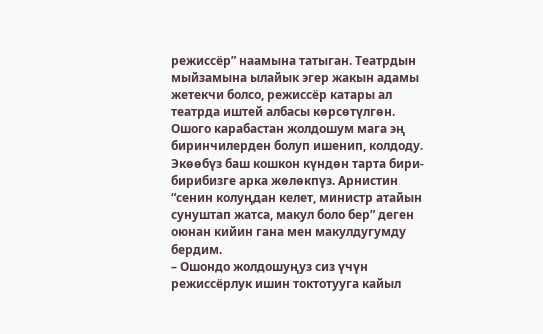режиссёр” наамына татыган. Театрдын мыйзамына ылайык эгер жакын адамы жетекчи болсо, режиссёр катары ал театрда иштей албасы көрсөтүлгөн. Ошого карабастан жолдошум мага эң биринчилерден болуп ишенип, колдоду. Экөөбүз баш кошкон күндөн тарта бири-бирибизге арка жөлөкпүз. Арнистин “сенин колуңдан келет, министр атайын сунуштап жатса, макул боло бер” деген оюнан кийин гана мен макулдугумду бердим.
– Ошондо жолдошуңуз сиз үчүн режиссёрлук ишин токтотууга кайыл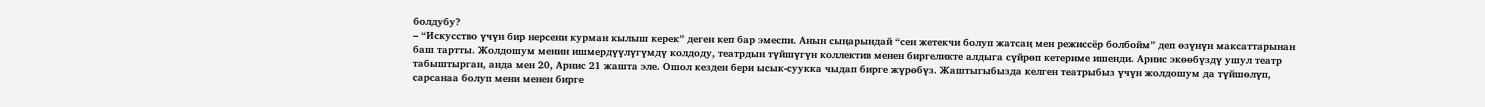болдубу?
– “Искусство үчүн бир нерсени курман кылыш керек” деген кеп бар эмеспи. Анын сыңарындай “сен жетекчи болуп жатсаң мен режиссёр болбойм” деп өзүнүн максаттарынан баш тартты. Жолдошум менин ишмердүүлүгүмдү колдоду, театрдын түйшүгүн коллектив менен биргеликте алдыга сүйрөп кетериме ишенди. Арнис экөөбүздү ушул театр табыштырган, анда мен 20, Арнис 21 жашта эле. Ошол кезден бери ысык-суукка чыдап бирге жүрөбүз. Жаштыгыбызда келген театрыбыз үчүн жолдошум да түйшөлүп, сарсанаа болуп мени менен бирге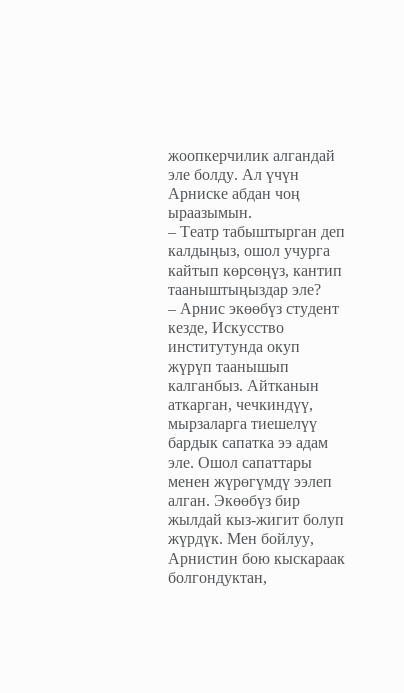жоопкерчилик алгандай эле болду. Ал үчүн Арниске абдан чоң ыраазымын.
– Театр табыштырган деп калдыңыз, ошол учурга кайтып көрсөңүз, кантип тааныштыңыздар эле?
– Арнис экөөбүз студент кезде, Искусство институтунда окуп жүрүп таанышып калганбыз. Айтканын аткарган, чечкиндүү, мырзаларга тиешелүү бардык сапатка ээ адам эле. Ошол сапаттары менен жүрөгүмдү ээлеп алган. Экөөбүз бир жылдай кыз-жигит болуп жүрдүк. Мен бойлуу, Арнистин бою кыскараак болгондуктан,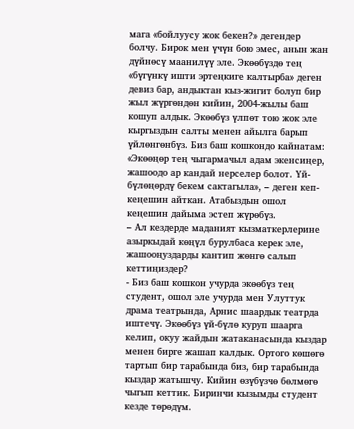мага «бойлуусу жок бекен?» дегендер болчу. Бирок мен үчүн бою эмес, анын жан дүйнөсү маанилүү эле. Экөөбүздө тең «бүгүнкү ишти эртеңкиге калтырба» деген девиз бар, андыктан кыз-жигит болуп бир жыл жүргөндөн кийин, 2004-жылы баш кошуп алдык. Экөөбүз үлпөт тою жок эле кыргыздын салты менен айылга барып үйлөнгөнбүз. Биз баш кошкондо кайнатам: «Экөөңөр тең чыгармачыл адам экенсиңер, жашоодо ар кандай нерселер болот. Үй-бүлөңөрдү бекем сактагыла», – деген кеп-кеңешин айткан. Атабыздын ошол кеңешин дайыма эстеп жүрөбүз.
– Ал кездерде маданият кызматкерлерине азыркыдай көңүл бурулбаса керек эле, жашооңуздарды кантип жөнгө салып кеттиңиздер?
- Биз баш кошкон учурда экөөбүз тең студент, ошол эле учурда мен Улуттук драма театрында, Арнис шаардык театрда иштечү. Экөөбүз үй-бүлө куруп шаарга келип, окуу жайдын жатаканасында кыздар менен бирге жашап калдык. Ортого көшөгө тартып бир тарабында биз, бир тарабында кыздар жатышчу. Кийин өзүбүзчө бөлмөгө чыгып кеттик. Биринчи кызымды студент кезде төрөдүм.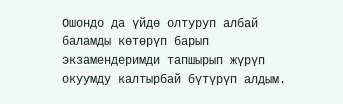Ошондо да үйдө олтуруп албай баламды көтөрүп барып экзамендеримди тапшырып жүрүп окуумду калтырбай бүтүрүп алдым.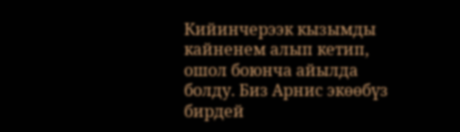Кийинчерээк кызымды кайненем алып кетип, ошол боюнча айылда болду. Биз Арнис экөөбүз бирдей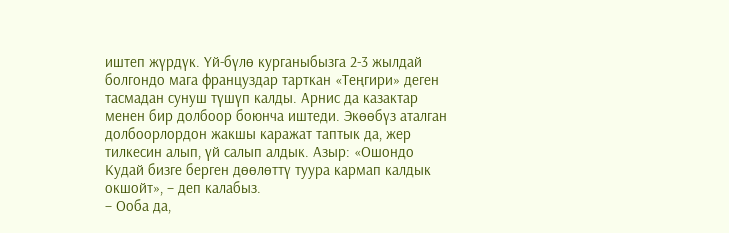иштеп жүрдүк. Үй-бүлө курганыбызга 2-3 жылдай болгондо мага француздар тарткан «Теңгири» деген тасмадан сунуш түшүп калды. Арнис да казактар менен бир долбоор боюнча иштеди. Экөөбүз аталган долбоорлордон жакшы каражат таптык да, жер тилкесин алып, үй салып алдык. Азыр: «Ошондо Кудай бизге берген дөөлөттү туура кармап калдык окшойт», – деп калабыз.
– Ооба да,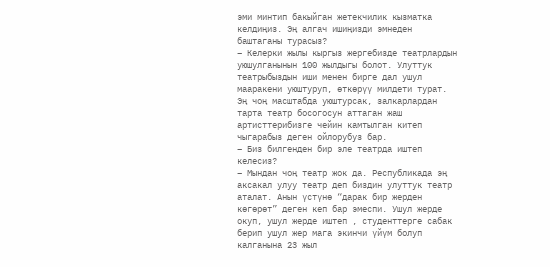эми минтип бакыйган жетекчилик кызматка келдиңиз. Эң алгач ишиңизди эмнеден баштаганы турасыз?
– Келерки жылы кыргыз жергебизде театрлардын уюшулганынын 100 жылдыгы болот. Улуттук театрыбыздын иши менен бирге дал ушул мааракени уюштуруп, өткөрүү милдети турат. Эң чоң масштабда уюштурсак, залкарлардан тарта театр босогосун аттаган жаш артисттерибизге чейин камтылган китеп чыгарабыз деген ойлорубуз бар.
– Биз билгенден бир эле театрда иштеп келесиз?
– Мындан чоң театр жок да. Республикада эң аксакал улуу театр деп биздин улуттук театр аталат. Анын үстүнө “дарак бир жерден көгөрөт” деген кеп бар эмеспи. Ушул жерде окуп, ушул жерде иштеп , студенттерге сабак берип ушул жер мага экинчи үйүм болуп калганына 23 жыл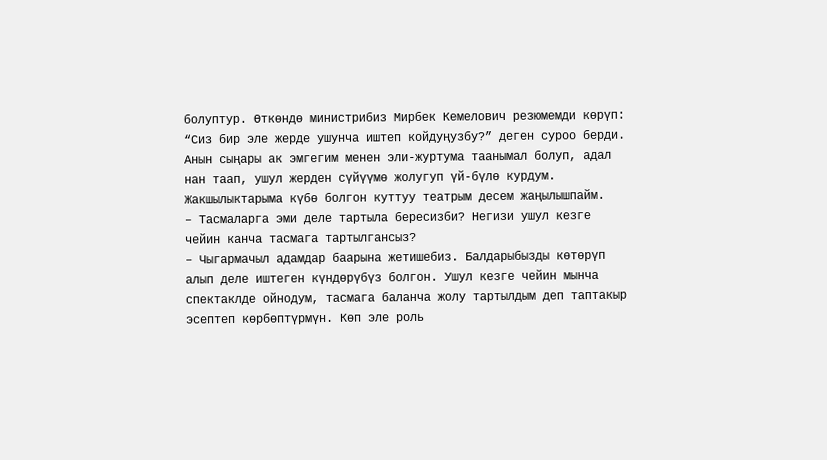болуптур. Өткөндө министрибиз Мирбек Кемелович резюмемди көрүп: “Сиз бир эле жерде ушунча иштеп койдуңузбу?” деген суроо берди. Анын сыңары ак эмгегим менен эли-журтума таанымал болуп, адал нан таап, ушул жерден сүйүүмө жолугуп үй-бүлө курдум. Жакшылыктарыма күбө болгон куттуу театрым десем жаңылышпайм.
– Тасмаларга эми деле тартыла бересизби? Негизи ушул кезге чейин канча тасмага тартылгансыз?
– Чыгармачыл адамдар баарына жетишебиз. Балдарыбызды көтөрүп алып деле иштеген күндөрүбүз болгон. Ушул кезге чейин мынча спектаклде ойнодум, тасмага баланча жолу тартылдым деп таптакыр эсептеп көрбөптүрмүн. Көп эле роль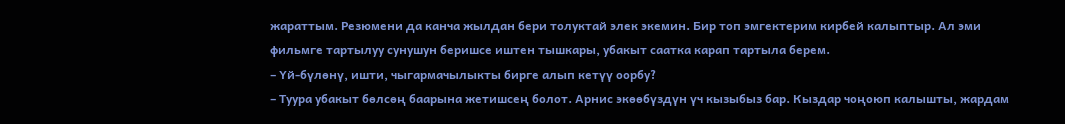жараттым. Резюмени да канча жылдан бери толуктай элек экемин. Бир топ эмгектерим кирбей калыптыр. Ал эми фильмге тартылуу сунушун беришсе иштен тышкары, убакыт саатка карап тартыла берем.
– Үй-бүлөнү, ишти, чыгармачылыкты бирге алып кетүү оорбу?
– Туура убакыт бөлсөң баарына жетишсең болот. Арнис экөөбүздүн үч кызыбыз бар. Кыздар чоңоюп калышты, жардам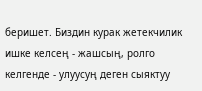беришет. Биздин курак жетекчилик ишке келсең - жашсың, ролго келгенде - улуусуң деген сыяктуу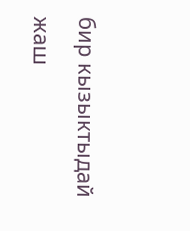бир кызыктыдай жаш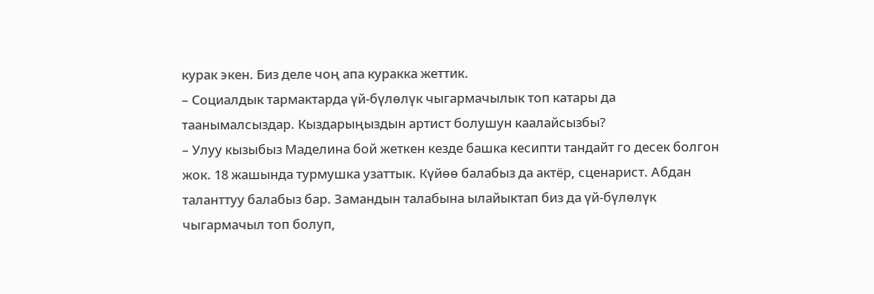курак экен. Биз деле чоң апа куракка жеттик.
– Социалдык тармактарда үй-бүлөлүк чыгармачылык топ катары да таанымалсыздар. Кыздарыңыздын артист болушун каалайсызбы?
– Улуу кызыбыз Маделина бой жеткен кезде башка кесипти тандайт го десек болгон жок. 18 жашында турмушка узаттык. Күйөө балабыз да актёр, сценарист. Абдан таланттуу балабыз бар. Замандын талабына ылайыктап биз да үй-бүлөлүк чыгармачыл топ болуп,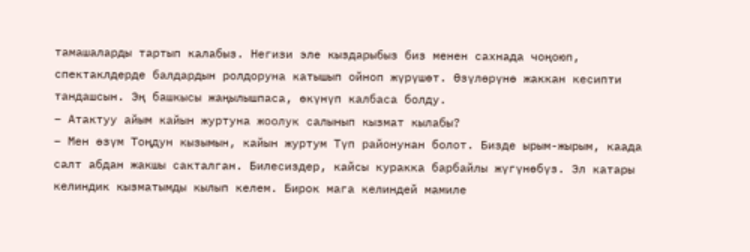тамашаларды тартып калабыз. Негизи эле кыздарыбыз биз менен сахнада чоңоюп, спектаклдерде балдардын ролдоруна катышып ойноп жүрүшөт. Өзүлөрүнө жаккан кесипти тандашсын. Эң башкысы жаңылышпаса, өкүнүп калбаса болду.
– Атактуу айым кайын журтуна жоолук салынып кызмат кылабы?
– Мен өзүм Тоңдун кызымын, кайын журтум Түп районунан болот. Бизде ырым-жырым, каада салт абдан жакшы сакталган. Билесиздер, кайсы куракка барбайлы жүгүнөбүз. Эл катары келиндик кызматымды кылып келем. Бирок мага келиндей мамиле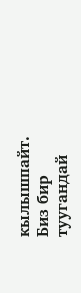кылышпайт. Биз бир туугандай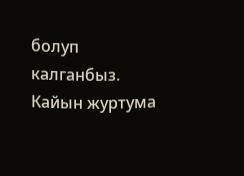болуп калганбыз. Кайын журтума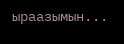ыраазымын...